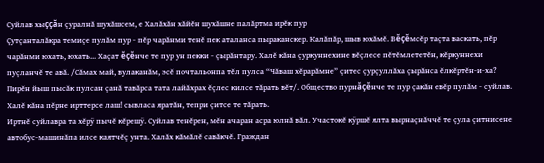Суйлав хыççăн çуралнă шухăшсем, е Халăхăн хăйĕн шухăшне палăртма ирĕк пур
Çутçанталăкра темиçе пулăм пур - пĕр чарăнми тенĕ пек аталанса пыраканскер. Калăпăр, шыв юхăмĕ. Вĕçĕмсĕр таçта васкать, пĕр чарăнми юхать, юхать... Хаçат ĕçĕнче те пур ун пекки - çырăнтару. Халĕ кăна çуркуннехине вĕçлесе пĕтĕмлететĕн, кĕркуннехи пуçланчĕ те авă. /Сăмах май, вулаканăм, эсĕ почтальонпа тĕл пулса “Чăваш хĕрарăмне” çитес çурçуллăха çырăнса ĕлкĕртĕн-и-ха? Пирĕн йыш пысăк пулсан çанă тавăрса тата лайăхрах ĕçлес килсе тăрать вĕт/. Общество пурнăçĕнче те пур çакăн евĕр пулăм - суйлав. Халĕ кăна пĕрне ирттерсе лаш! сывласа яратăн, тепри çитсе те тăрать.
Иртнĕ суйлавра та хĕрÿ пычĕ кĕрешÿ. Суйлав тенĕрен, мĕн ачаран асра юлнă вăл. Участокĕ кÿршĕ ялта вырнаçнăччĕ те çула çитнисене автобус-машинăпа илсе каятчĕç унта. Халăх кăмăлĕ савăкчĕ. Граждан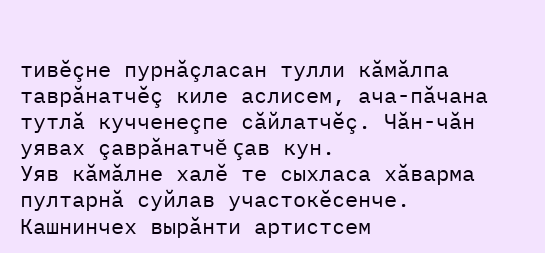тивĕçне пурнăçласан тулли кăмăлпа таврăнатчĕç киле аслисем, ача-пăчана тутлă кучченеçпе сăйлатчĕç. Чăн-чăн уявах çаврăнатчĕ çав кун.
Уяв кăмăлне халĕ те сыхласа хăварма пултарнă суйлав участокĕсенче. Кашнинчех вырăнти артистсем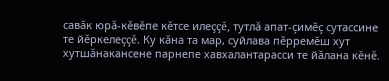савăк юрă-кĕвĕпе кĕтсе илеççĕ, тутлă апат-çимĕç сутассине те йĕркелеççĕ. Ку кăна та мар, суйлава пĕрремĕш хут хутшăнакансене парнепе хавхалантарасси те йăлана кĕнĕ.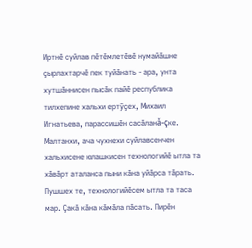Иртнĕ суйлав пĕтĕмлетĕвĕ нумайăшне çырлахтарчĕ пек туйăнать - ара, унта хутшăннисен пысăк пайĕ республика тилхепине хальхи ертÿçех, Михаил Игнатьева, парассишĕн сасăланă-çке. Малтанхи, ача чухнехи суйлавсенчен хальхисене юлашкисен технологийĕ ытла та хăвăрт аталанса пыни кăна уйăрса тăрать. Пушшех те, технологийĕсем ытла та таса мар. Çакă кăна кăмăла пăсать. Пирĕн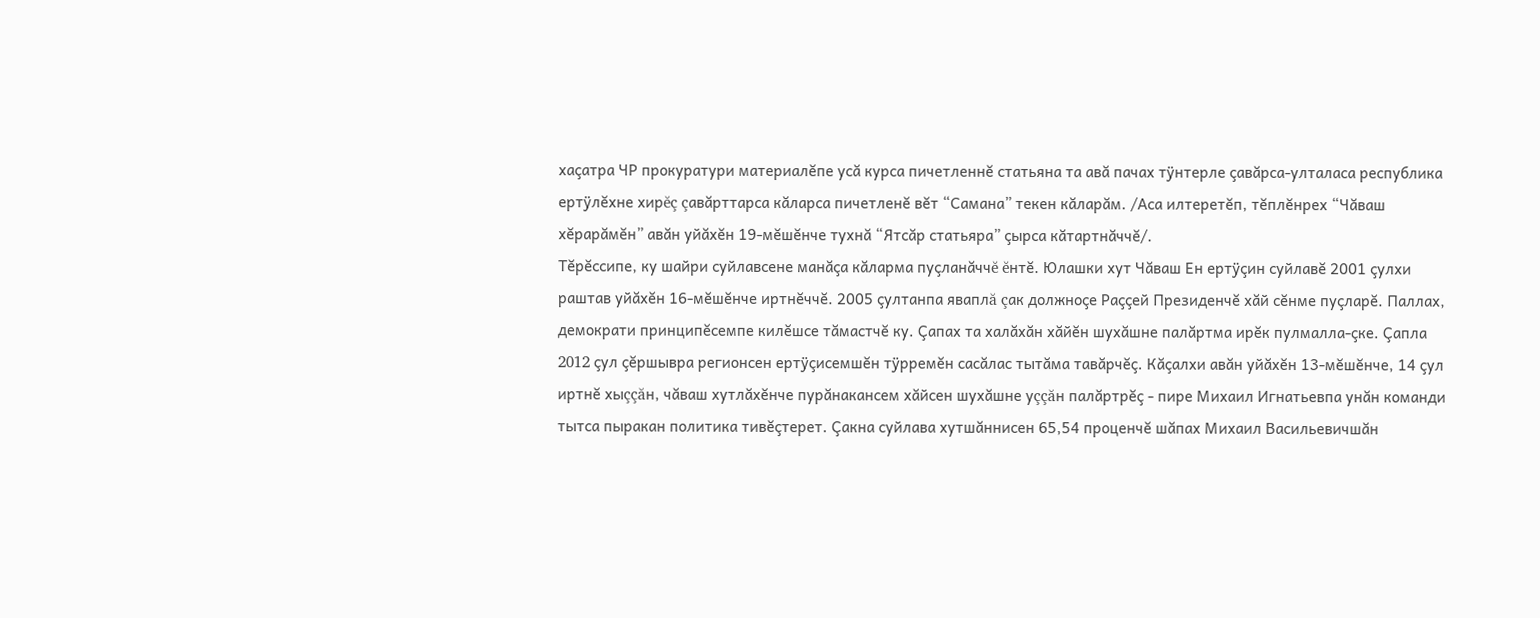хаçатра ЧР прокуратури материалĕпе усă курса пичетленнĕ статьяна та авă пачах тÿнтерле çавăрса-улталаса республика ертÿлĕхне хирĕç çавăрттарса кăларса пичетленĕ вĕт “Самана” текен кăларăм. /Аса илтеретĕп, тĕплĕнрех “Чăваш хĕрарăмĕн” авăн уйăхĕн 19-мĕшĕнче тухнă “Ятсăр статьяра” çырса кăтартнăччĕ/.
Тĕрĕссипе, ку шайри суйлавсене манăçа кăларма пуçланăччĕ ĕнтĕ. Юлашки хут Чăваш Ен ертÿçин суйлавĕ 2001 çулхи раштав уйăхĕн 16-мĕшĕнче иртнĕччĕ. 2005 çултанпа яваплă çак должноçе Раççей Президенчĕ хăй сĕнме пуçларĕ. Паллах, демократи принципĕсемпе килĕшсе тăмастчĕ ку. Çапах та халăхăн хăйĕн шухăшне палăртма ирĕк пулмалла-çке. Çапла 2012 çул çĕршывра регионсен ертÿçисемшĕн тÿрремĕн сасăлас тытăма тавăрчĕç. Кăçалхи авăн уйăхĕн 13-мĕшĕнче, 14 çул иртнĕ хыççăн, чăваш хутлăхĕнче пурăнакансем хăйсен шухăшне уççăн палăртрĕç - пире Михаил Игнатьевпа унăн команди тытса пыракан политика тивĕçтерет. Çакна суйлава хутшăннисен 65,54 проценчĕ шăпах Михаил Васильевичшăн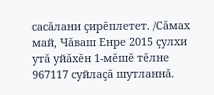сасăлани çирĕплетет. /Сăмах май, Чăваш Енре 2015 çулхи утă уйăхĕн 1-мĕшĕ тĕлне 967117 суйлаçă шутланнă.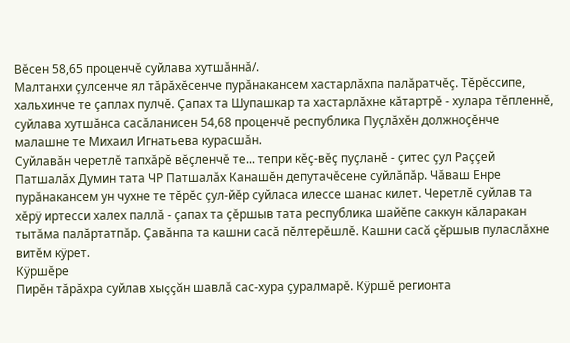Вĕсен 58,65 проценчĕ суйлава хутшăннă/.
Малтанхи çулсенче ял тăрăхĕсенче пурăнакансем хастарлăхпа палăратчĕç. Тĕрĕссипе, хальхинче те çаплах пулчĕ. Çапах та Шупашкар та хастарлăхне кăтартрĕ - хулара тĕпленнĕ, суйлава хутшăнса сасăланисен 54,68 проценчĕ республика Пуçлăхĕн должноçĕнче малашне те Михаил Игнатьева курасшăн.
Суйлавăн черетлĕ тапхăрĕ вĕçленчĕ те... тепри кĕç-вĕç пуçланĕ - çитес çул Раççей Патшалăх Думин тата ЧР Патшалăх Канашĕн депутачĕсене суйлăпăр. Чăваш Енре пурăнакансем ун чухне те тĕрĕс çул-йĕр суйласа илессе шанас килет. Черетлĕ суйлав та хĕрÿ иртесси халех паллă - çапах та çĕршыв тата республика шайĕпе саккун кăларакан тытăма палăртатпăр. Çавăнпа та кашни сасă пĕлтерĕшлĕ. Кашни сасă çĕршыв пуласлăхне витĕм кÿрет.
Кÿршĕре
Пирĕн тăрăхра суйлав хыççăн шавлă сас-хура çуралмарĕ. Кÿршĕ регионта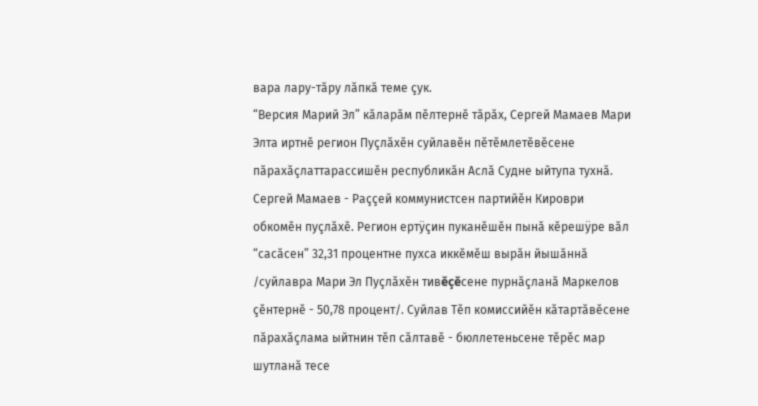вара лару-тăру лăпкă теме çук.
“Версия Марий Эл” кăларăм пĕлтернĕ тăрăх, Сергей Мамаев Мари Элта иртнĕ регион Пуçлăхĕн суйлавĕн пĕтĕмлетĕвĕсене пăрахăçлаттарассишĕн республикăн Аслă Судне ыйтупа тухнă. Сергей Мамаев - Раççей коммунистсен партийĕн Кироври обкомĕн пуçлăхĕ. Регион ертÿçин пуканĕшĕн пынă кĕрешÿре вăл “сасăсен” 32,31 процентне пухса иккĕмĕш вырăн йышăннă /суйлавра Мари Эл Пуçлăхĕн тивĕçĕсене пурнăçланă Маркелов çĕнтернĕ - 50,78 процент/. Суйлав Тĕп комиссийĕн кăтартăвĕсене пăрахăçлама ыйтнин тĕп сăлтавĕ - бюллетеньсене тĕрĕс мар шутланă тесе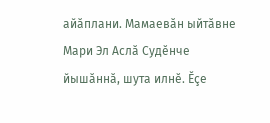айăплани. Мамаевăн ыйтăвне Мари Эл Аслă Судĕнче йышăннă, шута илнĕ. Ĕçе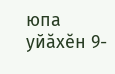юпа уйăхĕн 9-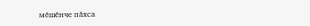мĕшĕнче пăхса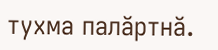тухма палăртнă.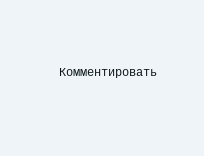Комментировать